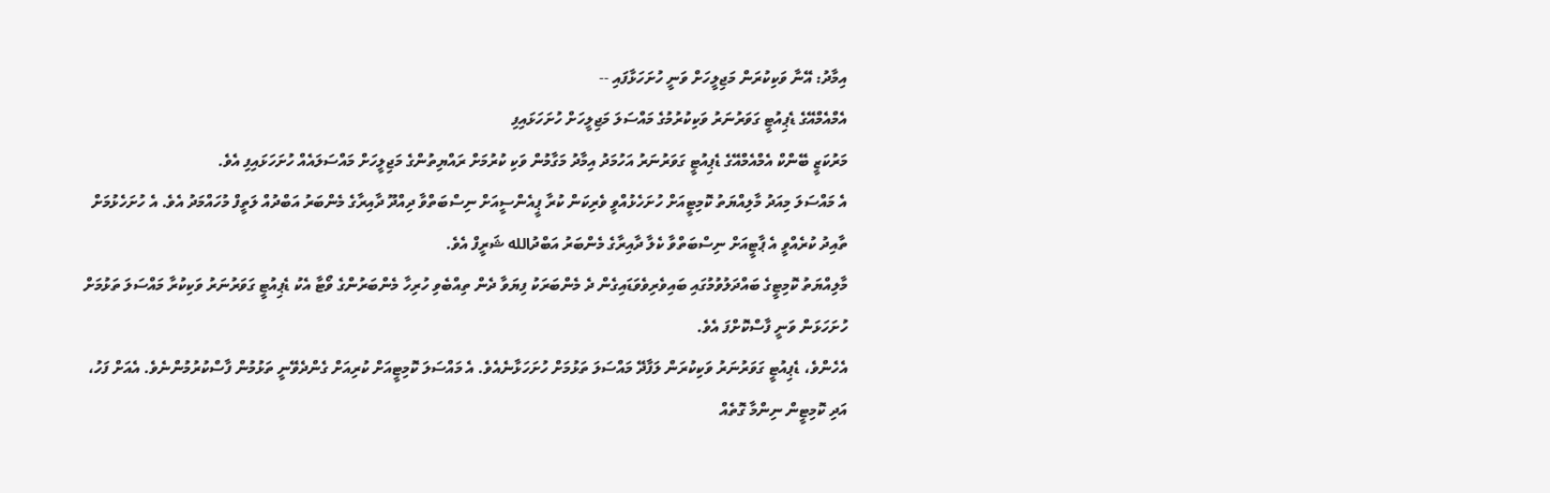އިމާދު: އޭނާ ވަކިކުރަން މަޖިލީހަށް ވަނީ ހުށަހަޅާފައި --
އެމްއެމްއޭގެ ޑެޕިއުޓީ ގަވަރުނަރު ވަކިކުރުމުގެ މައްސަލަ މަޖިލީހަށް ހުށަހަޅައިފި
މަރުކަޒީ ބޭންކް އެމްއެމްއޭގެ ޑެޕިއުޓީ ގަވަރުނަރު އަހުމަދު އިމާދު މަގާމުން ވަކި ކުރުމަށް ރައްޔިތުންގެ މަޖިލީހަށް މައްސަލައެއް ހުށަހަޅައިފި އެވެ.
އެ މައްސަލަ މިއަދު މާލިއްޔަތު ކޮމިޓީއަށް ހުށަހެޅުއްވީ ވެރިކަން ކުރާ ޕީއެންސީއަށް ނިސްބަތްވާ ދިއްދޫ ދާއިރާގެ މެންބަރު އަބްދުއް ލަތީފް މުހައްމަދު އެވެ. އެ ހުށަހެޅުމަށް ތާއިދު ކުރެއްވީ އެ ޕާޓީއަށް ނިސްބަތްވާ ކެލާ ދާއިރާގެ މެންބަރު އަބްދުالله ޝަރީފް އެވެ.
މާލިއްޔަތު ކޮމިޓީގެ ބައްދަލުވުމުގައި ބައިވެރިވެވަޑައިގެން ދެ މެންބަރަކު ފިޔަވާ ދެން ތިއްބެވި ހުރިހާ މެންބަރުންގެ ވޯޓާ އެކު ޑެޕިއުޓީ ގަވަރުނަރު ވަކިކުރާ މައްސަލަ ތަޅުމަށް ހުށަހަޅަން ވަނީ ފާސްކޮށްފަ އެވެ.
އެހެންވެ، ޑެޕިއުޓީ ގަވަރުނަރު ވަކިކުރަން ލަފާދޭ މައްސަލަ ތަޅުމަށް ހުށަހަޅާނެއެވެ. އެ މައްސަލަ ކޮމިޓީއަށް ކުރިއަށް ގެންދެވޭނީ ތަޅުމުން ފާސްކުރުމުންނެވެ. އެއަށް ފަހު، އަދި ކޮމިޓީން ނިންމާ ގޮތެއް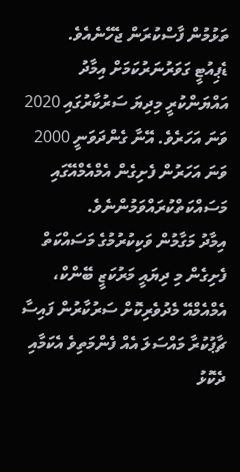ތަޅުމުން ފާސްކުރަން ޖެހޭނެއެވެ.
ޑެޕިއުޓީ ގަވަރުނަރުކަމަށް އިމާދު އައްޔަންކުރީ މިދިޔަ ސަރުކާރުގައި 2020 ވަނަ އަހަރެވެ. އޭނާ ގެންދަވަނީ 2000 ވަނަ އަހަރުން ފެށިގެން އެމްއެމްއޭގައި މަސައްކަތްކުރައްވަމުންނެވެ.
އިމާދު މަގާމުން ވަކިކުރުމުގެ މަސައްކަތް ފެށިގެން މި ދިޔައީ މަރުކަޒީ ބޭންކް، އެމްއެމްއޭ މެދުވެރިކޮށް ސަރުކާރުން ފައިސާ ޗާޕުކުރާ މައްސަލަ އެއް ފެންމަތިވެ އެކަމާއި ދެކޮޅު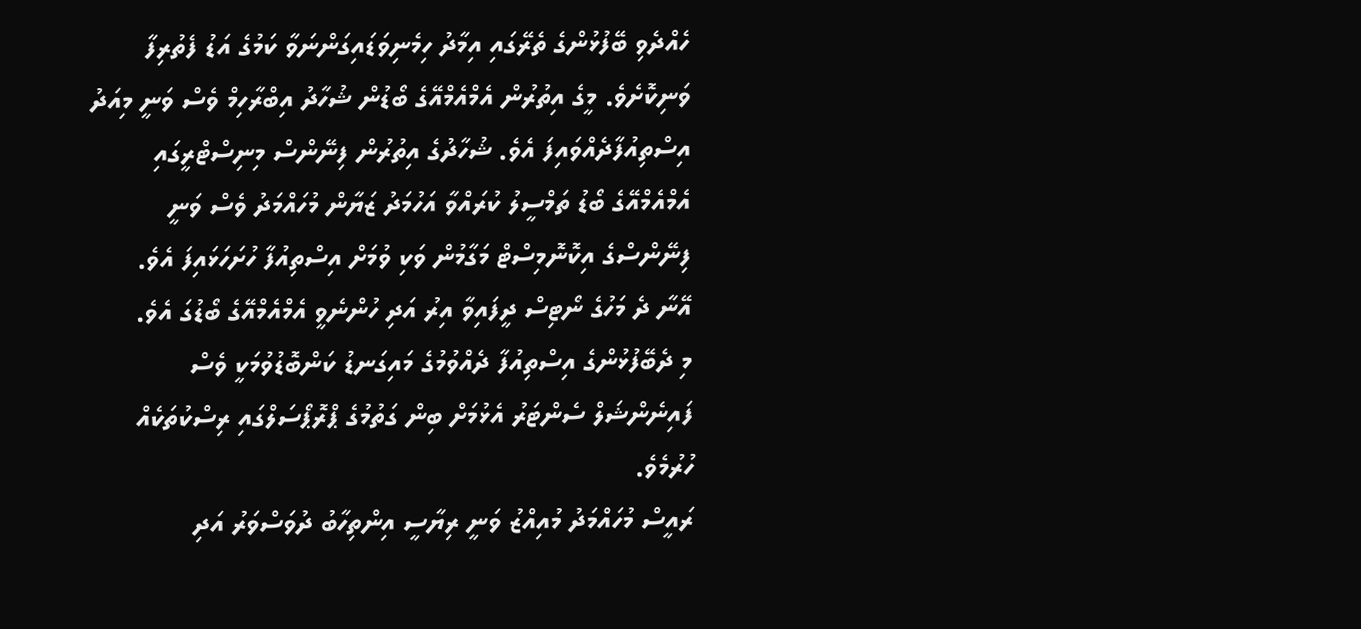ހެއްދެވި ބޭފުޅުންގެ ތެރޭގައި އިމާދު ހިމެނިވަޑައިގަންނަވާ ކަމުގެ އަޑު ފެތުރިފާ ވަނިކޮށެވެ. މީގެ އިތުރުން އެމްއެމްއޭގެ ބޯޑުން ޝުހާދު އިބްރާހިމް ވެސް ވަނީ މިއަދު އިސްތިއުފާދެއްވައިފަ އެވެ. ޝުހާދުގެ އިތުރުން ފިނޭންސް މިނިސްޓްރީގައި އެމްއެމްއޭގެ ބޯޑު ތަމްސީލު ކުރައްވާ އަހުމަދު ޒަޔާން މުހައްމަދު ވެސް ވަނީ ފިނޭންސްގެ އިކޮނޮމިސްޓް މަގާމުން ވަކި ވުމަށް އިސްތިއުފާ ހުށަހަޅައިފަ އެވެ.
އޭނާ ދެ މަހުގެ ނޯޓިސް ދީފައިވާ އިރު އަދި ހުންނެވީ އެމްއެމްއޭގެ ބޯޑުގަ އެވެ.
މި ދެބޭފުޅުންގެ އިސްތިއުފާ ދެއްވުމުގެ މައިގަނޑު ކަންބޮޑުވުމަކީ ވެސް ފައިނެންޝަލް ސެންޓަރު އެޅުމަށް ބިން ގަތުމުގެ ޕްރޮޕޯސަލްގައި ރިސްކުތަކެއް ހުރުމެވެ.
ރައީސް މުހައްމަދު މުއިއްޒު ވަނީ ރިޔާސީ އިންތިހާބު ދުވަސްވަރު އަދި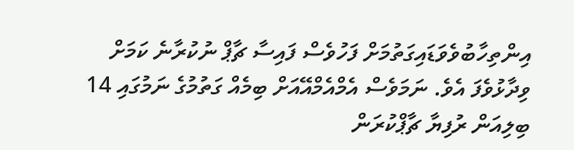އިންތިހާބުވެވަޑައިގަތުމަށް ފަހުވެސް ފައިސާ ޗާޕް ނުކުރާނެ ކަމަށް ވިދާޅުވެފަ އެވެ. ނަމަވެސް އެމްއެމްއޭއަށް ބިމެއް ގަތުމުގެ ނަމުގައި 14 ބިލިއަން ރުފިޔާ ޗާޕްކުރަން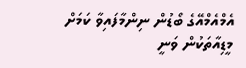އެމްއެމްއޭގެ ބޯޑުން ނިންމާފައިވާ ކަމަށް މީޑިއާތަކުން ވަނީ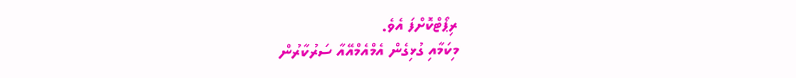ރިޕޯޓްކޮށްފަ އެވެ.
މިކަމާއި ގުޅިގެން އެމްއެމްއޭއާ ސަރުކާރުން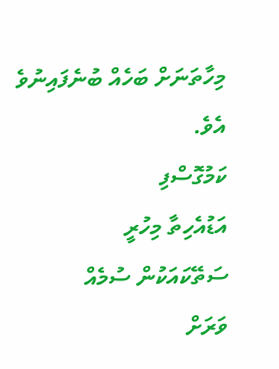މިހާތަނަށް ބަހެއް ބުނެފައިނުވެ އެވެ.
ކަމުގޮސްފި
އަޑުއެހިތާ މިހުރީ
ސަތޭކައަކުން ސުމެއް
ވަރަށް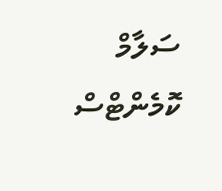ސަލާމް
ކޮމެންޓްސް